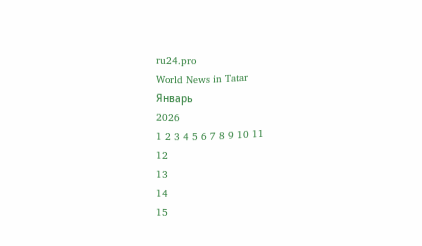ru24.pro
World News in Tatar
Январь
2026
1 2 3 4 5 6 7 8 9 10 11
12
13
14
15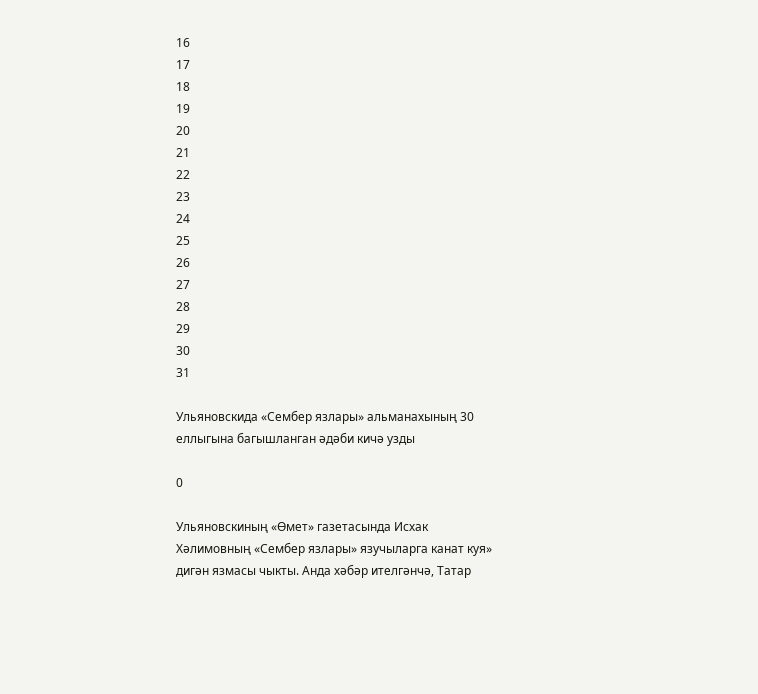16
17
18
19
20
21
22
23
24
25
26
27
28
29
30
31

Ульяновскида «Сембер язлары» альманахының 30 еллыгына багышланган әдәби кичә узды

0

Ульяновскиның «Өмет» газетасында Исхак Хәлимовның «Сембер язлары» язучыларга канат куя» дигән язмасы чыкты. Анда хәбәр ителгәнчә, Татар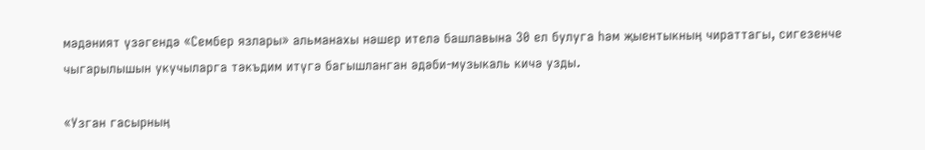мәдәният үзәгендә «Сембер язлары» альманахы нәшер ителә башлавына 30 ел булуга һәм җыентыкның чираттагы, сигезенче чыгарылышын укучыларга тәкъдим итүгә багышланган әдәби-музыкаль кичә узды.

«Узган гасырның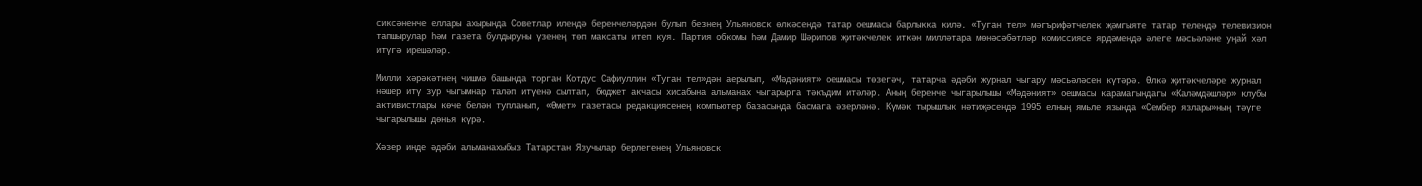сиксәненче еллары ахырында Советлар илендә беренчеләрдән булып безнең Ульяновск өлкәсендә татар оешмасы барлыкка килә. «Туган тел» мәгърифәтчелек җәмгыяте татар телендә телевизион тапшырулар һәм газета булдыруны үзенең төп максаты итеп куя. Партия обкомы һәм Дамир Шәрипов җитәкчелек иткән милләтара мөнәсәбәтләр комиссиясе ярдәмендә әлеге мәсьәләне уңай хәл итүгә ирешәләр.

Милли хәрәкәтнең чишмә башында торган Котдус Сафиуллин «Туган тел»дән аерылып, «Мәдәният» оешмасы төзегәч, татарча әдәби журнал чыгару мәсьәләсен күтәрә. Өлкә җитәкчеләре журнал нәшер итү зур чыгымнар таләп итүенә сылтап, бюджет акчасы хисабына альманах чыгарырга тәкъдим итәләр. Аның беренче чыгарылышы «Мәдәният» оешмасы карамагындагы «Каләмдәшләр» клубы активистлары көче белән тупланып, «Өмет» газетасы редакциясенең компьютер базасында басмага әзерләнә. Күмәк тырышлык нәтиҗәсендә 1995 елның ямьле язында «Сембер язлары»ның тәүге чыгарылышы дөнья күрә.

Хәзер инде әдәби альманахыбыз Татарстан Язучылар берлегенең Ульяновск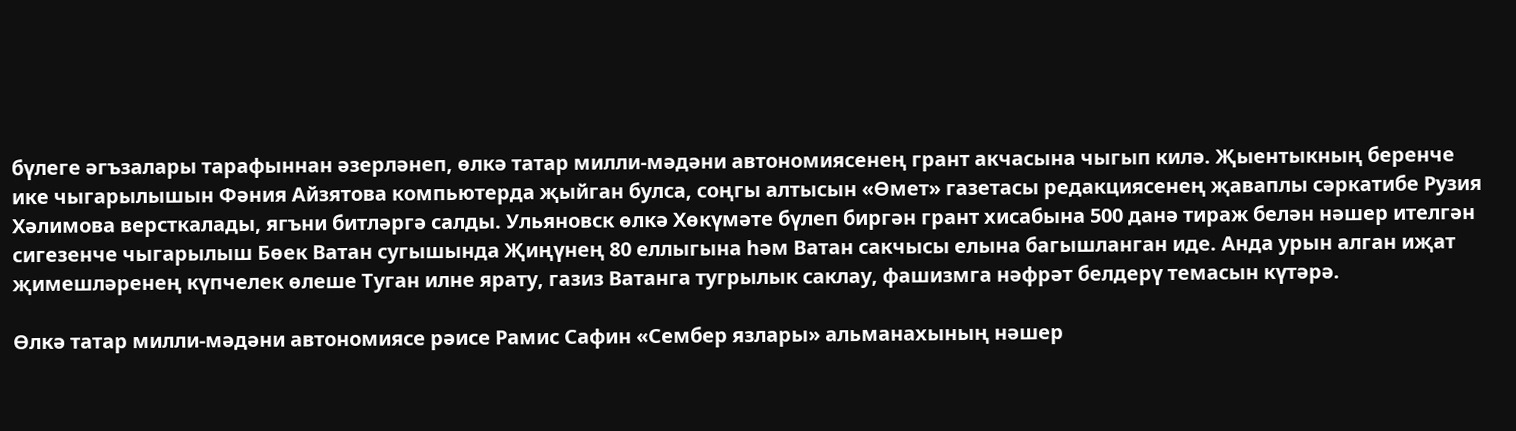бүлеге әгъзалары тарафыннан әзерләнеп, өлкә татар милли-мәдәни автономиясенең грант акчасына чыгып килә. Җыентыкның беренче ике чыгарылышын Фәния Айзятова компьютерда җыйган булса, соңгы алтысын «Өмет» газетасы редакциясенең җаваплы сәркатибе Рузия Хәлимова версткалады, ягъни битләргә салды. Ульяновск өлкә Хөкүмәте бүлеп биргән грант хисабына 500 данә тираж белән нәшер ителгән сигезенче чыгарылыш Бөек Ватан сугышында Җиңүнең 80 еллыгына һәм Ватан сакчысы елына багышланган иде. Анда урын алган иҗат җимешләренең күпчелек өлеше Туган илне ярату, газиз Ватанга тугрылык саклау, фашизмга нәфрәт белдерү темасын күтәрә.

Өлкә татар милли-мәдәни автономиясе рәисе Рамис Сафин «Сембер язлары» альманахының нәшер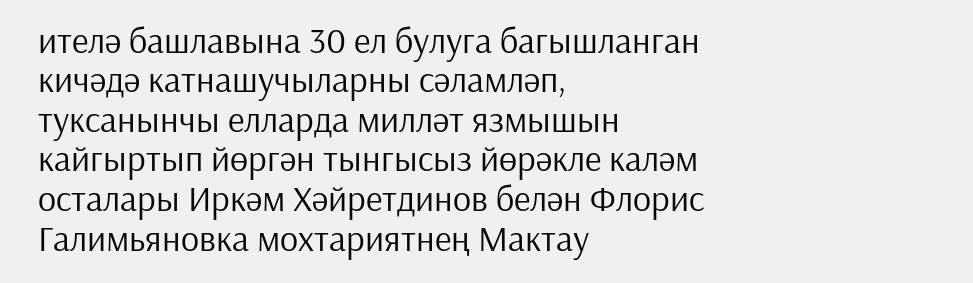ителә башлавына 30 ел булуга багышланган кичәдә катнашучыларны сәламләп, туксанынчы елларда милләт язмышын кайгыртып йөргән тынгысыз йөрәкле каләм осталары Иркәм Хәйретдинов белән Флорис Галимьяновка мохтариятнең Мактау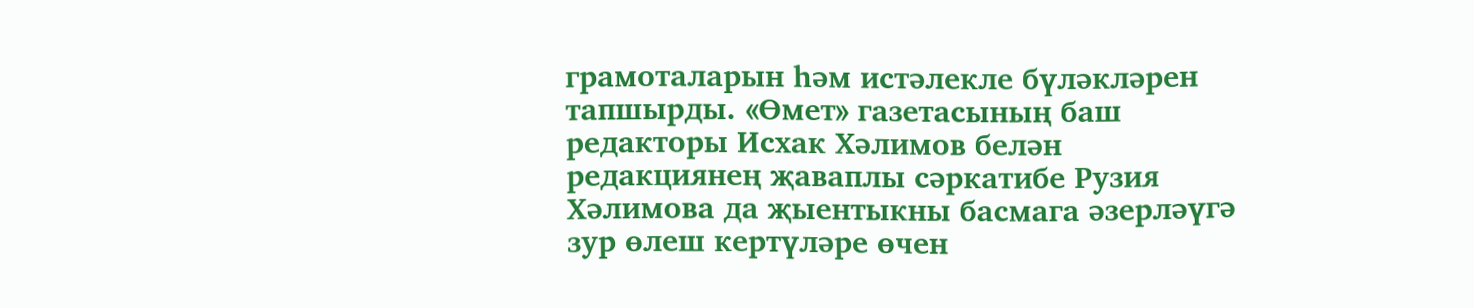грамоталарын һәм истәлекле бүләкләрен тапшырды. «Өмет» газетасының баш редакторы Исхак Хәлимов белән редакциянең җаваплы сәркатибе Рузия Хәлимова да җыентыкны басмага әзерләүгә зур өлеш кертүләре өчен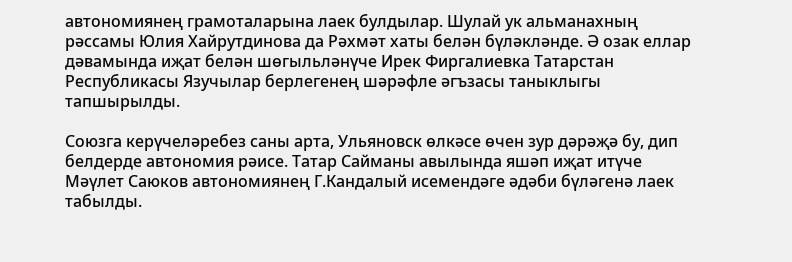автономиянең грамоталарына лаек булдылар. Шулай ук альманахның рәссамы Юлия Хайрутдинова да Рәхмәт хаты белән бүләкләнде. Ә озак еллар дәвамында иҗат белән шөгыльләнүче Ирек Фиргалиевка Татарстан Республикасы Язучылар берлегенең шәрәфле әгъзасы таныклыгы тапшырылды.

Союзга керүчеләребез саны арта, Ульяновск өлкәсе өчен зур дәрәҗә бу, дип белдерде автономия рәисе. Татар Сайманы авылында яшәп иҗат итүче Мәүлет Саюков автономиянең Г.Кандалый исемендәге әдәби бүләгенә лаек табылды.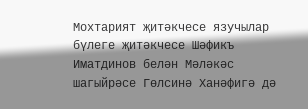Мохтарият җитәкчесе язучылар бүлеге җитәкчесе Шәфикъ Иматдинов белән Мәләкәс шагыйрәсе Гөлсинә Ханәфигә дә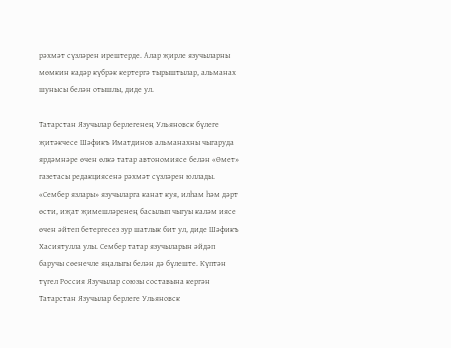рәхмәт сүзләрен ирештерде. Алар җирле язучыларны мөмкин кадәр күбрәк кертергә тырыштылар, альманах шунысы белән отышлы, диде ул.

Татарстан Язучылар берлегенең Ульяновск бүлеге җитәкчесе Шәфикъ Иматдинов альманахны чыгаруда ярдәмнәре өчен өлкә татар автономиясе белән «Өмет» газетасы редакциясенә рәхмәт сүзләрен юллады. «Сембер язлары» язучыларга канат куя, илһам һәм дәрт өсти, иҗат җимешләренең басылып чыгуы каләм иясе өчен әйтеп бетергесез зур шатлык бит ул, диде Шәфикъ Хасиятулла улы. Сембер татар язучыларын әйдәп баручы сөенечле яңалыгы белән дә бүлеште. Күптән түгел Россия Язучылар союзы составына кергән Татарстан Язучылар берлеге Ульяновск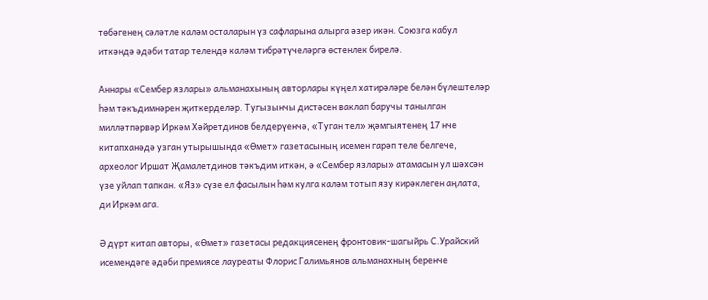төбәгенең сәләтле каләм осталарын үз сафларына алырга әзер икән. Союзга кабул иткәндә әдәби татар телендә каләм тибрәтүчеләргә өстенлек бирелә.

Аннары «Сембер язлары» альманахының авторлары күңел хатирәләре белән бүлештеләр һәм тәкъдимнәрен җиткерделәр. Тугызынчы дистәсен ваклап баручы танылган милләтпәрвәр Иркәм Хәйретдинов белдерүенчә, «Туган тел» җәмгыятенең 17 нче китапханәдә узган утырышында «Өмет» газетасының исемен гарәп теле белгече, археолог Иршат Җамалетдинов тәкъдим иткән, ә «Сембер язлары» атамасын ул шәхсән үзе уйлап тапкан. «Яз» сүзе ел фасылын һәм кулга каләм тотып язу кирәклеген аңлата, ди Иркәм ага.

Ә дүрт китап авторы, «Өмет» газетасы редакциясенең фронтовик-шагыйрь С.Урайский исемендәге әдәби премиясе лауреаты Флорис Галимьянов альманахның беренче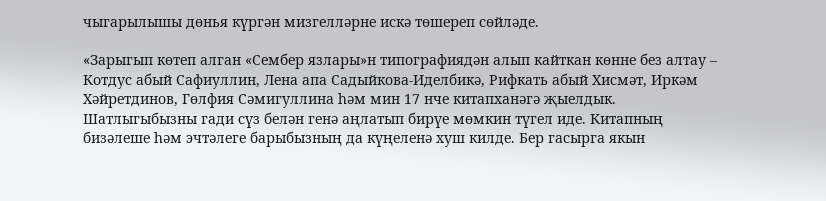чыгарылышы дөнья күргән мизгелләрне искә төшереп сөйләде.

«Зарыгып көтеп алган «Сембер язлары»н типографиядән алып кайткан көнне без алтау – Котдус абый Сафиуллин, Лена апа Садыйкова-Иделбикә, Рифкать абый Хисмәт, Иркәм Хәйретдинов, Гөлфия Сәмигуллина һәм мин 17 нче китапханәгә җыелдык. Шатлыгыбызны гади сүз белән генә аңлатып бирүе мөмкин түгел иде. Китапның бизәлеше һәм эчтәлеге барыбызның да күңеленә хуш килде. Бер гасырга якын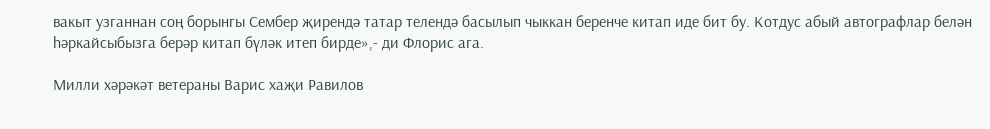вакыт узганнан соң борынгы Сембер җирендә татар телендә басылып чыккан беренче китап иде бит бу. Котдус абый автографлар белән һәркайсыбызга берәр китап бүләк итеп бирде»,- ди Флорис ага.

Милли хәрәкәт ветераны Варис хаҗи Равилов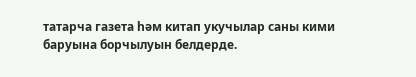татарча газета һәм китап укучылар саны кими баруына борчылуын белдерде.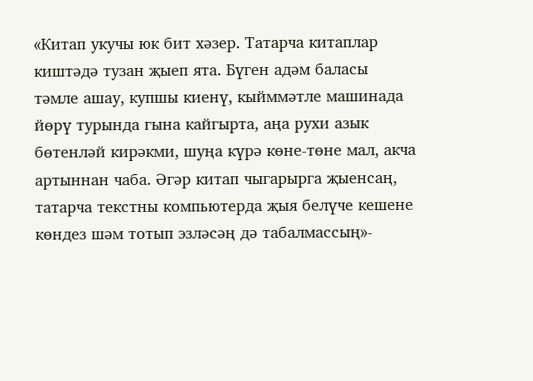«Китап укучы юк бит хәзер. Татарча китаплар киштәдә тузан җыеп ята. Бүген адәм баласы тәмле ашау, купшы киенү, кыйммәтле машинада йөрү турында гына кайгырта, аңа рухи азык бөтенләй кирәкми, шуңа күрә көне-төне мал, акча артыннан чаба. Әгәр китап чыгарырга җыенсаң, татарча текстны компьютерда җыя белүче кешене көндез шәм тотып эзләсәң дә табалмассың»-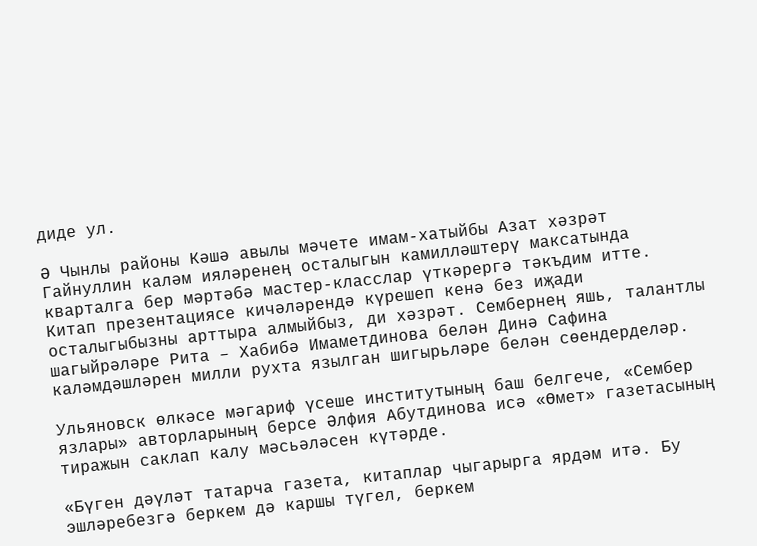диде ул.

Ә Чынлы районы Кәшә авылы мәчете имам-хатыйбы Азат хәзрәт Гайнуллин каләм ияләренең осталыгын камилләштерү максатында кварталга бер мәртәбә мастер-класслар үткәрергә тәкъдим итте. Китап презентациясе кичәләрендә күрешеп кенә без иҗади осталыгыбызны арттыра алмыйбыз, ди хәзрәт. Сембернең яшь, талантлы шагыйрәләре Рита – Хабибә Имаметдинова белән Динә Сафина каләмдәшләрен милли рухта язылган шигырьләре белән сөендерделәр.

Ульяновск өлкәсе мәгариф үсеше институтының баш белгече, «Сембер язлары» авторларының берсе Әлфия Абутдинова исә «Өмет» газетасының тиражын саклап калу мәсьәләсен күтәрде.

«Бүген дәүләт татарча газета, китаплар чыгарырга ярдәм итә. Бу эшләребезгә беркем дә каршы түгел, беркем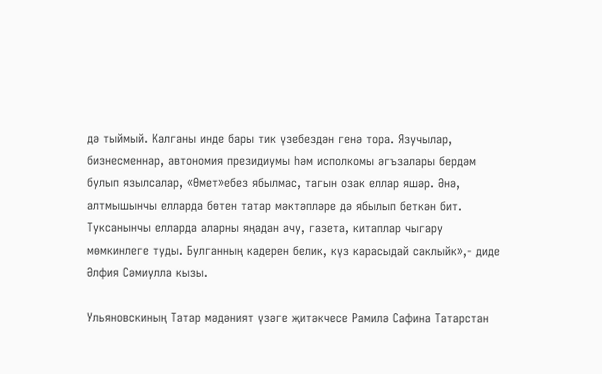дә тыймый. Калганы инде бары тик үзебездән генә тора. Язучылар, бизнесменнар, автономия президиумы һәм исполкомы әгъзалары бердәм булып язылсалар, «Өмет»ебез ябылмас, тагын озак еллар яшәр. Әнә, алтмышынчы елларда бөтен татар мәктәпләре дә ябылып беткән бит. Туксанынчы елларда аларны яңадан ачу, газета, китаплар чыгару мөмкинлеге туды. Булганның кадерен белик, күз карасыдай саклыйк»,- диде Әлфия Сәмиулла кызы.

Ульяновскиның Татар мәдәният үзәге җитәкчесе Рамилә Сафина Татарстан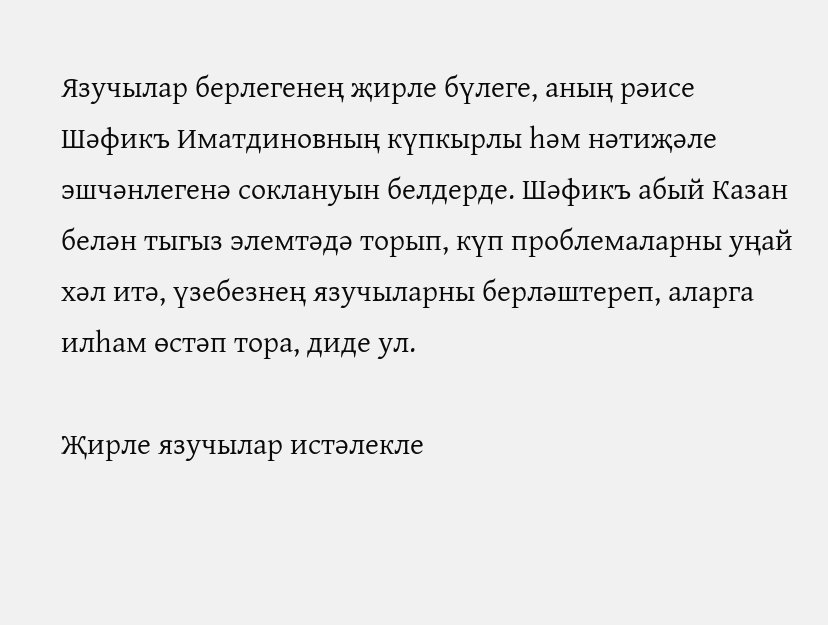Язучылар берлегенең җирле бүлеге, аның рәисе Шәфикъ Иматдиновның күпкырлы һәм нәтиҗәле эшчәнлегенә соклануын белдерде. Шәфикъ абый Казан белән тыгыз элемтәдә торып, күп проблемаларны уңай хәл итә, үзебезнең язучыларны берләштереп, аларга илһам өстәп тора, диде ул.

Җирле язучылар истәлекле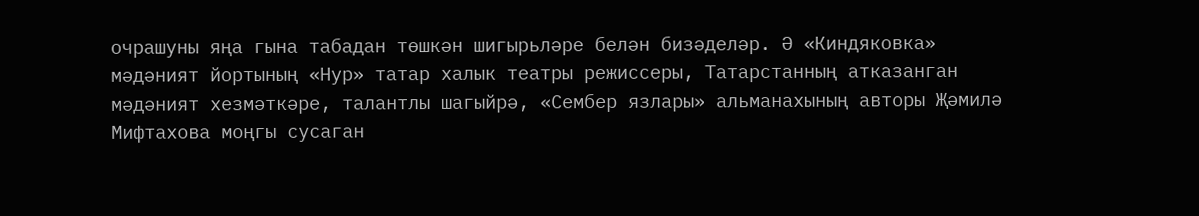очрашуны яңа гына табадан төшкән шигырьләре белән бизәделәр. Ә «Киндяковка» мәдәният йортының «Нур» татар халык театры режиссеры, Татарстанның атказанган мәдәният хезмәткәре, талантлы шагыйрә, «Сембер язлары» альманахының авторы Җәмилә Мифтахова моңгы сусаган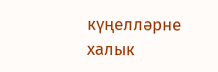күңелләрне халык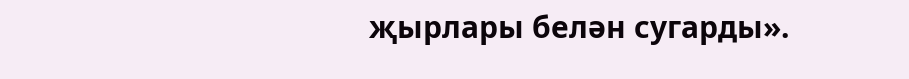җырлары белән сугарды».